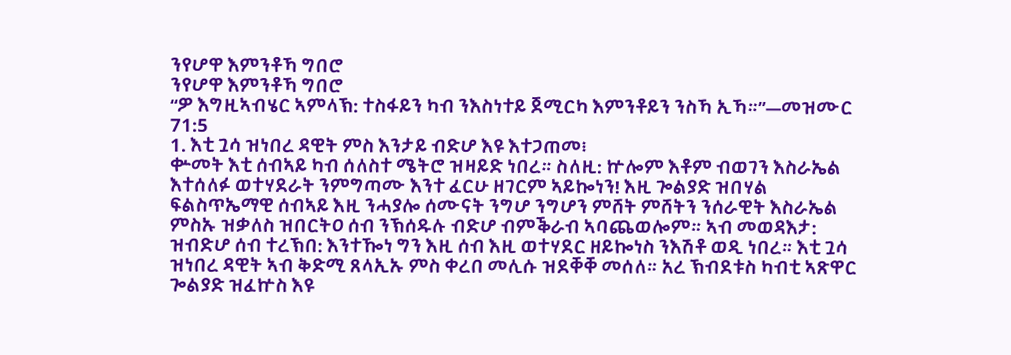ንየሆዋ እምንቶኻ ግበሮ
ንየሆዋ እምንቶኻ ግበሮ
“ዎ እግዚኣብሄር ኣምላኽ: ተስፋይን ካብ ንእስነተይ ጀሚርካ እምንቶይን ንስኻ ኢኻ።”—መዝሙር 71:5
1. እቲ ጓሳ ዝነበረ ዳዊት ምስ እንታይ ብድሆ እዩ እተጋጠመ፧
ቍመት እቲ ሰብኣይ ካብ ሰለስተ ሜትሮ ዝዛይድ ነበረ። ስለዚ: ኵሎም እቶም ብወገን እስራኤል እተሰለፉ ወተሃደራት ንምግጣሙ እንተ ፈርሁ ዘገርም ኣይኰነን! እዚ ጐልያድ ዝበሃል ፍልስጥኤማዊ ሰብኣይ እዚ ንሓያሎ ሰሙናት ንግሆ ንግሆን ምሸት ምሸትን ንሰራዊት እስራኤል ምስኡ ዝቃለስ ዝበርትዐ ሰብ ንኽሰዱሉ ብድሆ ብምቕራብ ኣባጨወሎም። ኣብ መወዳእታ: ዝብድሆ ሰብ ተረኽበ: እንተዀነ ግን እዚ ሰብ እዚ ወተሃደር ዘይኰነስ ንእሽቶ ወዲ ነበረ። እቲ ጓሳ ዝነበረ ዳዊት ኣብ ቅድሚ ጸላኢኡ ምስ ቀረበ መሊሱ ዝደቐቐ መሰለ። አረ ኽብደቱስ ካብቲ ኣጽዋር ጐልያድ ዝፈኵስ እዩ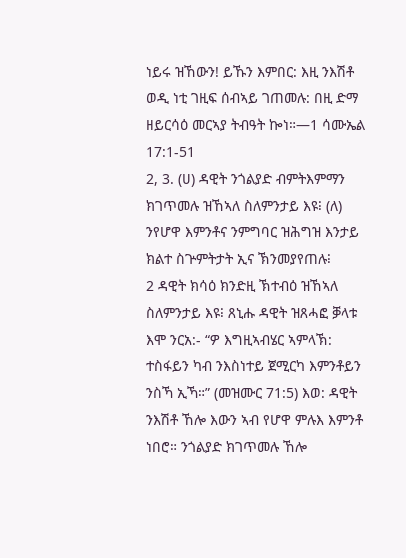ነይሩ ዝኸውን! ይኹን እምበር: እዚ ንእሽቶ ወዲ ነቲ ገዚፍ ሰብኣይ ገጠመሉ: በዚ ድማ ዘይርሳዕ መርኣያ ትብዓት ኰነ።—1 ሳሙኤል 17:1-51
2, 3. (ሀ) ዳዊት ንጎልያድ ብምትእምማን ክገጥመሉ ዝኸኣለ ስለምንታይ እዩ፧ (ለ) ንየሆዋ እምንቶና ንምግባር ዝሕግዝ እንታይ ክልተ ስጕምትታት ኢና ኽንመያየጠሉ፧
2 ዳዊት ክሳዕ ክንድዚ ኽተብዕ ዝኸኣለ ስለምንታይ እዩ፧ ጸኒሑ ዳዊት ዝጸሓፎ ቓላቱ እሞ ንርአ:- “ዎ እግዚኣብሄር ኣምላኽ: ተስፋይን ካብ ንእስነተይ ጀሚርካ እምንቶይን ንስኻ ኢኻ።” (መዝሙር 71:5) እወ: ዳዊት ንእሽቶ ኸሎ እውን ኣብ የሆዋ ምሉእ እምንቶ ነበሮ። ንጎልያድ ክገጥመሉ ኸሎ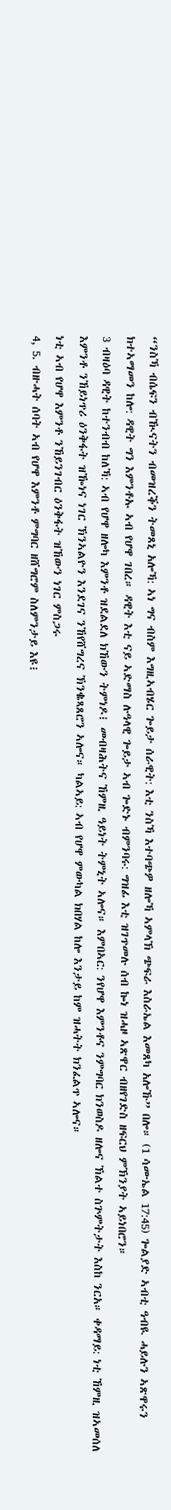“ንስኻ ብሴፍን ብዂናትን ብመዝረቕን ትመጸኒ አሎኻ: ኣነ ግና ብስም እግዚኣብሄር ጐይታ ሰራዊት: እቲ ንስኻ እተባጭዎ ዘሎኻ ኣምላኽ ጭፍራ እስራኤል እመጸካ አሎኹ” በሎ። (1 ሳሙኤል 17:45) ጐልያድ ኣብቲ ዓብዪ ሓይሉን ኣጽዋሩን ክተኣማመን ከሎ: ዳዊት ግን እምንቶኡ ኣብ የሆዋ ገበረ። ዳዊት እቲ ናይ ኣድማስ ሉዓላዊ ጐይታ ኣብ ጐድኑ ብምንባሩ: ግዝፊ እቲ ዝገጥመሉ ሰብ ኰነ ዝሓዞ ኣጽዋር ብዘየገድስ ዘፍርህ ምኽንያት ኣይነበሮን።
3 ብዛዕባ ዳዊት ከተንብብ ከለኻ: ኣብ የሆዋ ዘሎካ እምንቶ ዝደልደለ ክኸውን ትምነዶ፧ መብዛሕትና ኸምዚ ዓይነት ትምኒት ኣሎና። እምበኣር: ንየሆዋ እምንቶና ንምግባር ክንወስዶ ዘሎና ኽልተ ስጕምትታት እስከ ንርአ። ቀዳማይ: ነቲ ኸምዚ ዝኣመሰለ እምንቶ ንኸይነጥሪ ዕንቅፋት ዝዀነና ነገር ኽንኣልዮን እንደገና ንኸየሸግረና ኽንቈጻጸሮን ኣሎና። ካልኣይ: ኣብ የሆዋ ምውካል ክበሃል ከሎ እንታይ ከም ዝሓትት ክንፈልጥ ኣሎና።
ነቲ ኣብ የሆዋ እምንቶ ንኸይንገብር ዕንቅፋት ዝኸውን ነገር ምስጋሩ
4, 5. ብዙሓት ሰባት ኣብ የሆዋ እምንቶ ምግባር ዘሸግሮም ስለምንታይ እዩ፧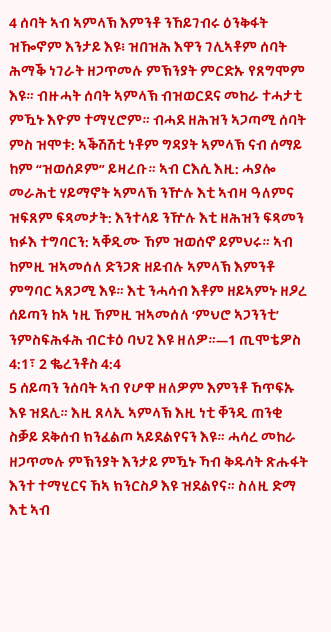4 ሰባት ኣብ ኣምላኽ እምንቶ ንኸይገብሩ ዕንቅፋት ዝዀኖም እንታይ እዩ፧ ዝበዝሕ እዋን ገሊኣቶም ሰባት ሕማቕ ነገራት ዘጋጥመሉ ምኽንያት ምርድኡ የጸግሞም እዩ። ብዙሓት ሰባት ኣምላኽ ብዝወርደና መከራ ተሓታቲ ምዃኑ እዮም ተማሂሮም። ብሓደ ዘሕዝን ኣጋጣሚ ሰባት ምስ ዝሞቱ: ኣቕሽሽቲ ነቶም ግዳያት ኣምላኽ ናብ ሰማይ ከም “ዝወሰዶም” ይዛረቡ። ኣብ ርእሲ እዚ: ሓያሎ መራሕቲ ሃይማኖት ኣምላኽ ንዅሉ እቲ ኣብዛ ዓለምና ዝፍጸም ፍጻመታት: እንተላይ ንዅሉ እቲ ዘሕዝን ፍጻመን ክፉእ ተግባርን: ኣቐዲሙ ኸም ዝወሰኖ ይምህሩ። ኣብ ከምዚ ዝኣመሰለ ድንጋጽ ዘይብሉ ኣምላኽ እምንቶ ምግባር ኣጸጋሚ እዩ። እቲ ንሓሳብ እቶም ዘይኣምኑ ዘዖረ ሰይጣን ከኣ ነዚ ኸምዚ ዝኣመሰለ ‘ምህሮ ኣጋንንቲ’ ንምስፍሕፋሕ ብርቱዕ ባህጊ እዩ ዘለዎ።—1 ጢሞቴዎስ 4:1፣ 2 ቈረንቶስ 4:4
5 ሰይጣን ንሰባት ኣብ የሆዋ ዘለዎም እምንቶ ኸጥፍኡ እዩ ዝደሊ። እዚ ጸላኢ ኣምላኽ እዚ ነቲ ቐንዲ ጠንቂ ስቓይ ደቅሰብ ክንፈልጦ ኣይደልየናን እዩ። ሓሳረ መከራ ዘጋጥመሉ ምኽንያት እንታይ ምዃኑ ኻብ ቅዱሳት ጽሑፋት እንተ ተማሂርና ኸኣ ክንርስዖ እዩ ዝደልየና። ስለዚ ድማ እቲ ኣብ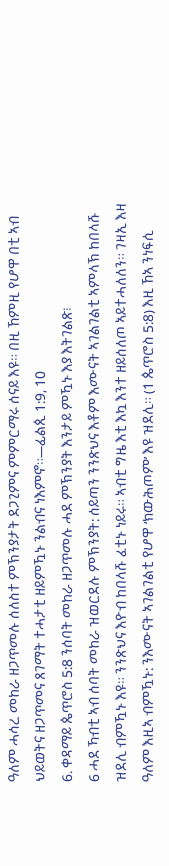ዓለም ሓሳረ መከራ ዘጋጥመሉ ሰለስተ ምኽንያታት ደጋጊምና ምምርማሩ ሰናይ እዩ። በዚ ኸምዚ የሆዋ በቲ ኣብ ህይወትና ዘጋጥመና ጸገማት ተሓታቲ ዘይምዃኑ ንልብና ነእምኖ።—ፊልጲ 1:9, 10
6. ቀዳማይ ጴጥሮስ 5:8 ንሰባት መከራ ዘጋጥመሉ ሓደ ምኽንያት እንታይ ምዃኑ እያ እትገልጽ፧
6 ሓደ ኻብቲ ኣብ ሰባት መከራ ዝወርደሉ ምኽንያት: ሰይጣን ንንጽህና እቶም እሙናት ኣገልገልቲ ኣምላኽ ከበላሹ ዝደሊ ብምዃኑ እዩ። ንንጽህና እዮብ ከበላሹ ፈቲኑ ነይሩ። ኣብቲ ግዜ እቲ እኳ እንተ ዘይሰለጦ ኣይተሓለለን። ገዛኢ እዛ ዓለም እዚኣ ብምዃኑ: ንእሙናት ኣገልገልቲ የሆዋ ‘ክውሕጦም’ እዩ ዝደሊ። (1 ጴጥሮስ 5:8) እዚ ኸኣ ንነፍሲ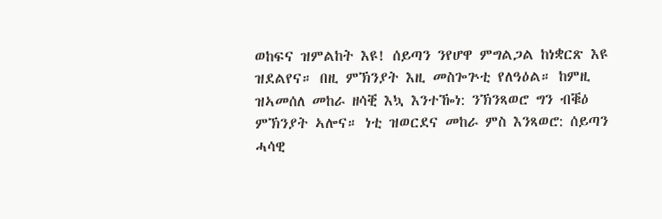ወከፍና ዝምልከት እዩ! ሰይጣን ንየሆዋ ምግልጋል ከነቋርጽ እዩ ዝደልየና። በዚ ምኽንያት እዚ መስጐጕቲ የለዓዕል። ከምዚ ዝኣመሰለ መከራ ዘሳቒ እኳ እንተዀነ: ንኽንጻወሮ ግን ብቑዕ ምኽንያት ኣሎና። ነቲ ዝወርደና መከራ ምስ እንጻወሮ: ሰይጣን ሓሳዊ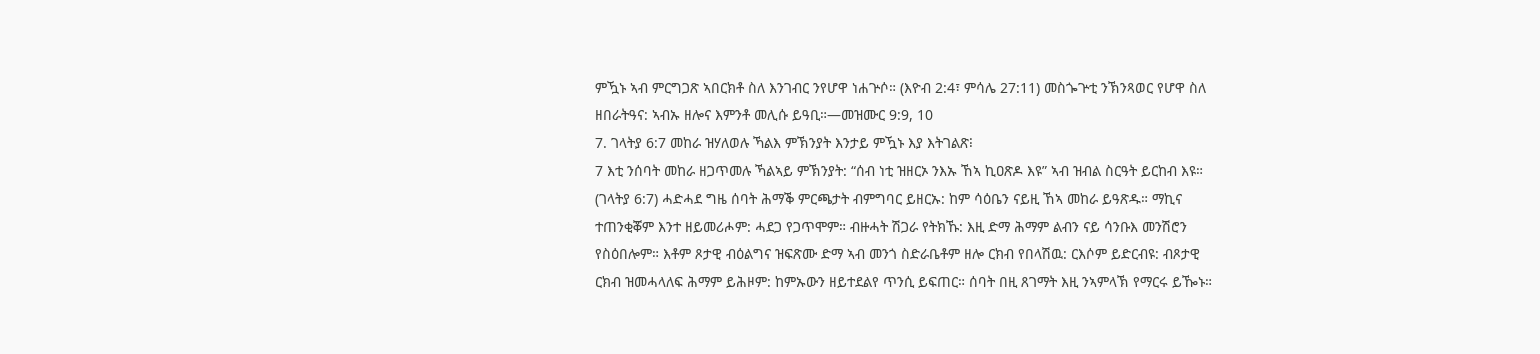ምዃኑ ኣብ ምርግጋጽ ኣበርክቶ ስለ እንገብር ንየሆዋ ነሐጕሶ። (እዮብ 2:4፣ ምሳሌ 27:11) መስጐጕቲ ንኽንጻወር የሆዋ ስለ ዘበራትዓና: ኣብኡ ዘሎና እምንቶ መሊሱ ይዓቢ።—መዝሙር 9:9, 10
7. ገላትያ 6:7 መከራ ዝሃለወሉ ኻልእ ምኽንያት እንታይ ምዃኑ እያ እትገልጽ፧
7 እቲ ንሰባት መከራ ዘጋጥመሉ ኻልኣይ ምኽንያት: “ሰብ ነቲ ዝዘርኦ ንእኡ ኸኣ ኪዐጽዶ እዩ” ኣብ ዝብል ስርዓት ይርከብ እዩ። (ገላትያ 6:7) ሓድሓደ ግዜ ሰባት ሕማቕ ምርጫታት ብምግባር ይዘርኡ: ከም ሳዕቤን ናይዚ ኸኣ መከራ ይዓጽዱ። ማኪና ተጠንቂቖም እንተ ዘይመሪሖም: ሓደጋ የጋጥሞም። ብዙሓት ሽጋራ የትክኹ: እዚ ድማ ሕማም ልብን ናይ ሳንቡእ መንሽሮን የስዕበሎም። እቶም ጾታዊ ብዕልግና ዝፍጽሙ ድማ ኣብ መንጎ ስድራቤቶም ዘሎ ርክብ የበላሽዉ: ርእሶም ይድርብዩ: ብጾታዊ ርክብ ዝመሓላለፍ ሕማም ይሕዞም: ከምኡውን ዘይተደልየ ጥንሲ ይፍጠር። ሰባት በዚ ጸገማት እዚ ንኣምላኽ የማርሩ ይዀኑ።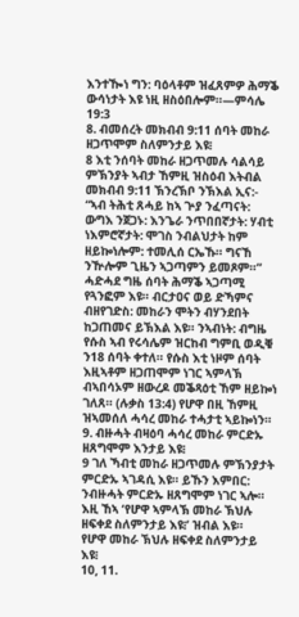እንተዀነ ግን: ባዕላቶም ዝፈጸምዎ ሕማቕ ውሳነታት እዩ ነዚ ዘስዕበሎም።—ምሳሌ 19:3
8. ብመሰረት መክብብ 9:11 ሰባት መከራ ዘጋጥሞም ስለምንታይ እዩ፧
8 እቲ ንሰባት መከራ ዘጋጥመሉ ሳልሳይ ምኽንያት ኣብታ ኸምዚ ዝስዕብ እትብል መክብብ 9:11 ኽንረኽቦ ንኽእል ኢና:- “ኣብ ትሕቲ ጸሓይ ከኣ ጕያ ንፈጣናት: ውግእ ንጀጋኑ: እንጌራ ንጥበበኛታት: ሃብቲ ነእምሮኛታት: ሞገስ ንብልህታት ከም ዘይኰነሎም: ተመሊሰ ርኤኹ። ግናኸ ንዅሎም ጊዜን ኣጋጣምን ይመጾም።” ሓድሓደ ግዜ ሰባት ሕማቕ ኣጋጣሚ የጓንፎም እዩ። ብርታዐና ወይ ድኻምና ብዘየገድስ: መከራን ሞትን ብሃንደበት ከጋጠመና ይኽእል እዩ። ንኣብነት: ብግዜ የሱስ ኣብ የሩሳሌም ዝርከብ ግምቢ ወዲቑ ን18 ሰባት ቀተለ። የሱስ እቲ ነዞም ሰባት እዚኣቶም ዘጋጠሞም ነገር ኣምላኽ ብኣበሳኦም ዘውረዶ መቕጻዕቲ ኸም ዘይኰነ ገለጸ። (ሉቃስ 13:4) የሆዋ በዚ ኸምዚ ዝኣመሰለ ሓሳረ መከራ ተሓታቲ ኣይኰነን።
9. ብዙሓት ብዛዕባ ሓሳረ መከራ ምርድኡ ዘጸግሞም እንታይ እዩ፧
9 ገለ ኻብቲ መከራ ዘጋጥመሉ ምኽንያታት ምርድኡ ኣገዳሲ እዩ። ይኹን እምበር: ንብዙሓት ምርድኡ ዘጸግሞም ነገር ኣሎ። እዚ ኸኣ ‘የሆዋ ኣምላኽ መከራ ኽህሉ ዘፍቀደ ስለምንታይ እዩ፧’ ዝብል እዩ።
የሆዋ መከራ ኽህሉ ዘፍቀደ ስለምንታይ እዩ፧
10, 11.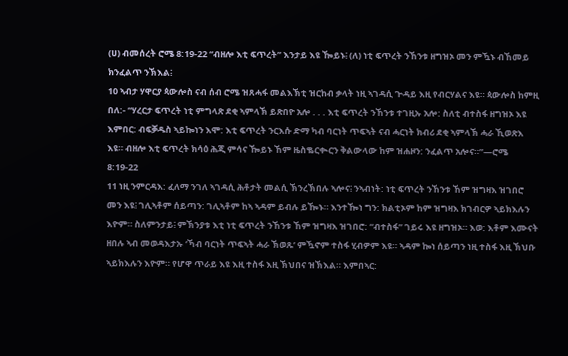(ሀ) ብመሰረት ሮሜ 8:19-22 “ብዘሎ እቲ ፍጥረት” እንታይ እዩ ዀይኑ፧ (ለ) ነቲ ፍጥረት ንኸንቱ ዘግዝኦ መን ምዃኑ ብኸመይ ክንፈልጥ ንኽእል፧
10 ኣብታ ሃዋርያ ጳውሎስ ናብ ሰብ ሮሜ ዝጸሓፋ መልእኽቲ ዝርከብ ቃላት ነዚ ኣገዳሲ ጕዳይ እዚ የብርሃልና እዩ። ጳውሎስ ከምዚ በለ:- “ሃረርታ ፍጥረት ነቲ ምግላጽ ደቂ ኣምላኽ ይጽበዮ አሎ . . . እቲ ፍጥረት ንኸንቱ ተገዚኡ አሎ: ስለቲ ብተስፋ ዘግዝኦ እዩ እምበር: ብፍቓዱስ ኣይኰነን እሞ: እቲ ፍጥረት ንርእሱ ድማ ካብ ባርነት ጥፍኣት ናብ ሓርነት ክብሪ ደቂ ኣምላኽ ሓራ ኺወጽእ እዩ። ብዘሎ እቲ ፍጥረት ክሳዕ ሕጂ ምሳና ዀይኑ ኸም ዜስቈርቊርን ቅልውላው ከም ዝሐዞን: ንፈልጥ አሎና።”—ሮሜ 8:19-22
11 ነዚ ንምርዳእ: ፈለማ ንገለ ኣገዳሲ ሕቶታት መልሲ ኽንረኽበሉ ኣሎና፧ ንኣብነት: ነቲ ፍጥረት ንኸንቱ ኸም ዝግዛእ ዝገበሮ መን እዩ፧ ገሊኣቶም ሰይጣን: ገሊኣቶም ከኣ ኣዳም ይብሉ ይዀኑ። እንተዀነ ግን: ክልቲኦም ከም ዝግዛእ ክገብርዎ ኣይክእሉን እዮም። ስለምንታይ፧ ምኽንያቱ እቲ ነቲ ፍጥረት ንኸንቱ ኸም ዝግዛእ ዝገበሮ: “ብተስፋ” ገይሩ እዩ ዘግዝኦ። እወ: እቶም እሙናት ዘበሉ ኣብ መወዳእታኡ ‘ኻብ ባርነት ጥፍኣት ሓራ ኽወጹ’ ምዃኖም ተስፋ ሂብዎም እዩ። ኣዳም ኰነ ሰይጣን ነዚ ተስፋ እዚ ኽህቡ ኣይክእሉን እዮም። የሆዋ ጥራይ እዩ እዚ ተስፋ እዚ ኽህበና ዝኽእል። እምበኣር: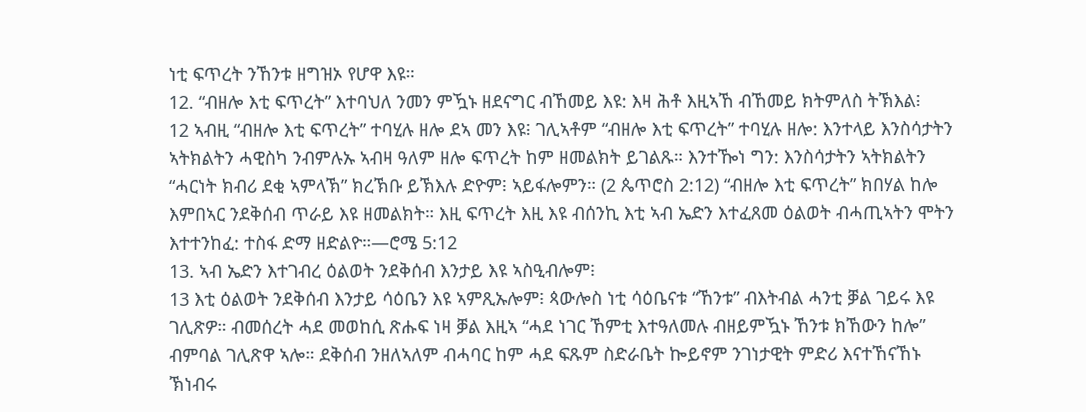ነቲ ፍጥረት ንኸንቱ ዘግዝኦ የሆዋ እዩ።
12. “ብዘሎ እቲ ፍጥረት” እተባህለ ንመን ምዃኑ ዘደናግር ብኸመይ እዩ: እዛ ሕቶ እዚኣኸ ብኸመይ ክትምለስ ትኽእል፧
12 ኣብዚ “ብዘሎ እቲ ፍጥረት” ተባሂሉ ዘሎ ደኣ መን እዩ፧ ገሊኣቶም “ብዘሎ እቲ ፍጥረት” ተባሂሉ ዘሎ: እንተላይ እንስሳታትን ኣትክልትን ሓዊስካ ንብምሉኡ ኣብዛ ዓለም ዘሎ ፍጥረት ከም ዘመልክት ይገልጹ። እንተዀነ ግን: እንስሳታትን ኣትክልትን “ሓርነት ክብሪ ደቂ ኣምላኽ” ክረኽቡ ይኽእሉ ድዮም፧ ኣይፋሎምን። (2 ጴጥሮስ 2:12) “ብዘሎ እቲ ፍጥረት” ክበሃል ከሎ እምበኣር ንደቅሰብ ጥራይ እዩ ዘመልክት። እዚ ፍጥረት እዚ እዩ ብሰንኪ እቲ ኣብ ኤድን እተፈጸመ ዕልወት ብሓጢኣትን ሞትን እተተንከፈ: ተስፋ ድማ ዘድልዮ።—ሮሜ 5:12
13. ኣብ ኤድን እተገብረ ዕልወት ንደቅሰብ እንታይ እዩ ኣስዒብሎም፧
13 እቲ ዕልወት ንደቅሰብ እንታይ ሳዕቤን እዩ ኣምጺኡሎም፧ ጳውሎስ ነቲ ሳዕቤናቱ “ኸንቱ” ብእትብል ሓንቲ ቓል ገይሩ እዩ ገሊጽዎ። ብመሰረት ሓደ መወከሲ ጽሑፍ ነዛ ቓል እዚኣ “ሓደ ነገር ኸምቲ እተዓለመሉ ብዘይምዃኑ ኸንቱ ክኸውን ከሎ” ብምባል ገሊጽዋ ኣሎ። ደቅሰብ ንዘለኣለም ብሓባር ከም ሓደ ፍጹም ስድራቤት ኰይኖም ንገነታዊት ምድሪ እናተኸናኸኑ ኽነብሩ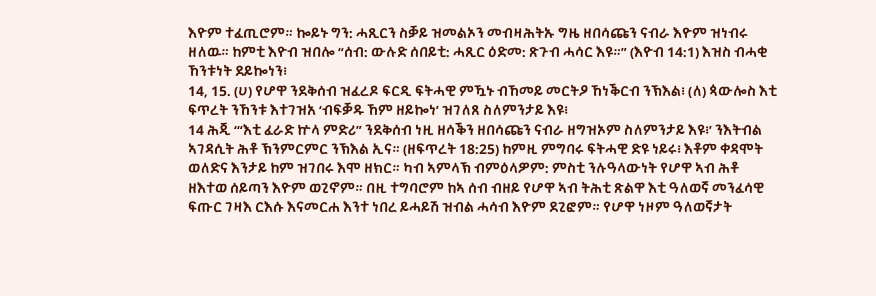እዮም ተፈጢሮም። ኰይኑ ግን: ሓጺርን ስቓይ ዝመልኦን መብዛሕትኡ ግዜ ዘበሳጩን ናብራ እዮም ዝነብሩ ዘለዉ። ከምቲ እዮብ ዝበሎ “ሰብ: ውሉድ ሰበይቲ: ሓጺር ዕድመ: ጽጉብ ሓሳር እዩ።” (እዮብ 14:1) እዝስ ብሓቂ ኸንቱነት ደይኰነን፧
14, 15. (ሀ) የሆዋ ንደቅሰብ ዝፈረዶ ፍርዲ ፍትሓዊ ምዃኑ ብኸመይ መርትዖ ኸነቕርብ ንኽእል፧ (ለ) ጳውሎስ እቲ ፍጥረት ንኸንቱ እተገዝአ ‘ብፍቓዱ ኸም ዘይኰነ’ ዝገለጸ ስለምንታይ እዩ፧
14 ሕጂ ‘“እቲ ፈራድ ኵላ ምድሪ” ንደቅሰብ ነዚ ዘሳቕን ዘበሳጩን ናብራ ዘግዝኦም ስለምንታይ እዩ፧’ ንእትብል ኣገዳሲት ሕቶ ኽንምርምር ንኽእል ኢና። (ዘፍጥረት 18:25) ከምዚ ምግባሩ ፍትሓዊ ድዩ ነይሩ፧ እቶም ቀዳሞት ወለድና እንታይ ከም ዝገበሩ እሞ ዘክር። ካብ ኣምላኽ ብምዕላዎም: ምስቲ ንሉዓላውነት የሆዋ ኣብ ሕቶ ዘእተወ ሰይጣን እዮም ወጊኖም። በዚ ተግባሮም ከኣ ሰብ ብዘይ የሆዋ ኣብ ትሕቲ ጽልዋ እቲ ዓለወኛ መንፈሳዊ ፍጡር ገዛእ ርእሱ እናመርሐ እንተ ነበረ ይሓይሽ ዝብል ሓሳብ እዮም ደጊፎም። የሆዋ ነዞም ዓለወኛታት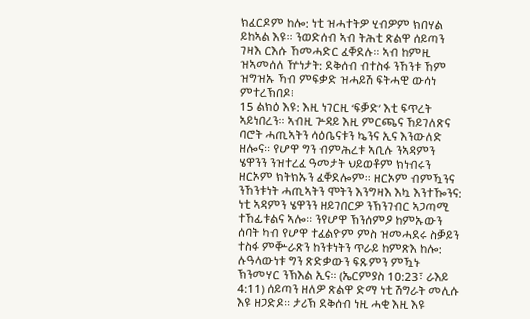ክፈርዶም ከሎ: ነቲ ዝሓተትዎ ሂብዎም ክበሃል ይከኣል እዩ። ንወድሰብ ኣብ ትሕቲ ጽልዋ ሰይጣን ገዛእ ርእሱ ኸመሓድር ፈቐደሉ። ኣብ ከምዚ ዝኣመሰለ ዅነታት: ደቅሰብ ብተስፋ ንኸንቱ ኸም ዝግዝኡ ኻብ ምፍቃድ ዝሓይሽ ፍትሓዊ ውሳነ ምተረኽበዶ፧
15 ልክዕ እዩ: እዚ ነገርዚ ‘ፍቓድ’ እቲ ፍጥረት ኣይነበረን። ኣብዚ ጕዳይ እዚ ምርጫና ኸይገለጽና ባሮት ሓጢኣትን ሳዕቤናቱን ኴንና ኢና እንውለድ ዘሎና። የሆዋ ግን ብምሕረቱ ኣቢሉ ንኣዳምን ሄዋንን ንዝተረፈ ዓመታት ህይወቶም ክነብሩን ዘርኦም ክትክኡን ፈቐደሎም። ዘርኦም ብምዃንና ንኸንቱነት ሓጢኣትን ሞትን እንግዛእ እኳ እንተዀንና: ነቲ ኣዳምን ሄዋንን ዘይገበርዎ ንኽንገብር ኣጋጣሚ ተኸፊቱልና ኣሎ። ንየሆዋ ኽንሰምዖ ከምኡውን ሰባት ካብ የሆዋ ተፈልዮም ምስ ዝመሓደሩ ስቓይን ተስፋ ምቝራጽን ከንቱነትን ጥራይ ከምጽእ ከሎ: ሉዓላውነቱ ግን ጽድቃውን ፍጹምን ምዃኑ ኽንመሃር ንኽእል ኢና። (ኤርምያስ 10:23፣ ራእይ 4:11) ሰይጣን ዘለዎ ጽልዋ ድማ ነቲ ሽግራት መሊሱ እዩ ዘጋድዶ። ታሪኽ ደቅሰብ ነዚ ሓቂ እዚ እዩ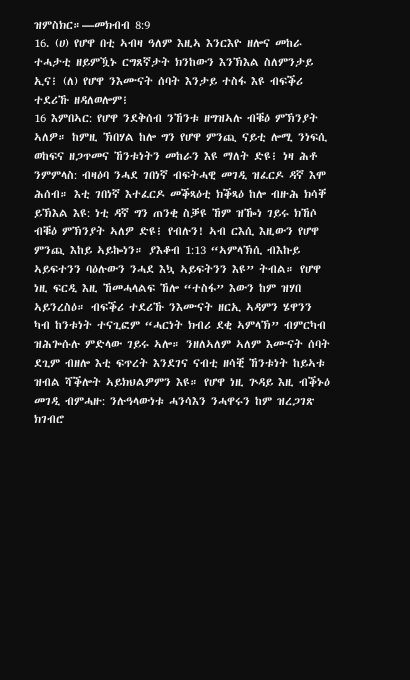ዝምስክር።—መክብብ 8:9
16. (ሀ) የሆዋ በቲ ኣብዛ ዓለም እዚኣ እንርእዮ ዘሎና መከራ ተሓታቲ ዘይምዃኑ ርግጸኛታት ክንከውን እንኽእል ስለምንታይ ኢና፧ (ለ) የሆዋ ንእሙናት ሰባት እንታይ ተስፋ እዩ ብፍቕሪ ተደሪኹ ዘዳለወሎም፧
16 እምበኣር: የሆዋ ንደቅሰብ ንኸንቱ ዘግዝኣሉ ብቑዕ ምኽንያት ኣለዎ። ከምዚ ኽበሃል ከሎ ግን የሆዋ ምንጪ ናይቲ ሎሚ ንነፍሲ ወከፍና ዘጋጥመና ኸንቱነትን መከራን እዩ ማለት ድዩ፧ ነዛ ሕቶ ንምምላስ: ብዛዕባ ንሓደ ገበነኛ ብፍትሓዊ መገዲ ዝፈርዶ ዳኛ እሞ ሕሰብ። እቲ ገበነኛ እተፈርዶ መቕጻዕቲ ክቕጻዕ ከሎ ብዙሕ ክሳቐ ይኽእል እዩ: ነቲ ዳኛ ግን ጠንቂ ስቓዩ ኸም ዝዀነ ገይሩ ክኸሶ ብቑዕ ምኽንያት ኣለዎ ድዩ፧ የብሉን! ኣብ ርእሲ እዚውን የሆዋ ምንጪ እከይ ኣይኰነን። ያእቆብ 1:13 “ኣምላኽሲ ብእኩይ ኣይፍተንን ባዕሉውን ንሓደ እኳ ኣይፍትንን እዩ” ትብል። የሆዋ ነዚ ፍርዲ እዚ ኸመሓላልፍ ኸሎ “ተስፋ” እውን ከም ዝሃበ ኣይንረስዕ። ብፍቕሪ ተደሪኹ ንእሙናት ዘርኢ ኣዳምን ሄዋንን ካብ ከንቱነት ተናጊፎም “ሓርነት ክብሪ ደቂ ኣምላኽ” ብምርካብ ዝሕጐሱሉ ምድላው ገይሩ ኣሎ። ንዘለኣለም ኣለም እሙናት ሰባት ደጊም ብዘሎ እቲ ፍጥረት እንደገና ናብቲ ዘሳቒ ኸንቱነት ከይኣቱ ዝብል ሻቕሎት ኣይክህልዎምን እዩ። የሆዋ ነዚ ጕዳይ እዚ ብቕኑዕ መገዲ ብምሓዙ: ንሉዓላውነቱ ሓንሳእን ንሓዋሩን ከም ዝረጋገጽ ክገብሮ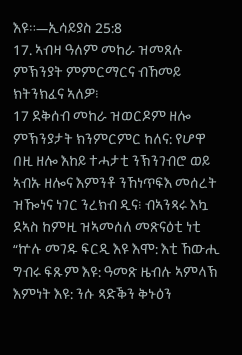እዩ።—ኢሳይያስ 25:8
17. ኣብዛ ዓለም መከራ ዝመጸሉ ምኽንያት ምምርማርና ብኸመይ ክትንክፈና ኣለዎ፧
17 ደቅሰብ መከራ ዝወርዶም ዘሎ ምኽንያታት ክንምርምር ከለና: የሆዋ በዚ ዘሎ እከይ ተሓታቲ ንኽንገብሮ ወይ ኣብኡ ዘሎና እምንቶ ንኸነጥፍእ መሰረት ዝዀነና ነገር ንረክብ ዲና፧ ብኣንጻሩ እኳ ደኣስ ከምዚ ዝኣመሰለ መጽናዕቲ ነቲ “ኵሉ መገዱ ፍርዲ እዩ እሞ: እቲ ኸውሒ ግብሩ ፍጹም እዩ: ዓመጽ ዜብሉ ኣምላኽ እምነት እዩ: ንሱ ጻድቕን ቅኑዕን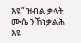እዩ” ዝብል ቃላት ሙሴ ንኸነቃልሕ እዩ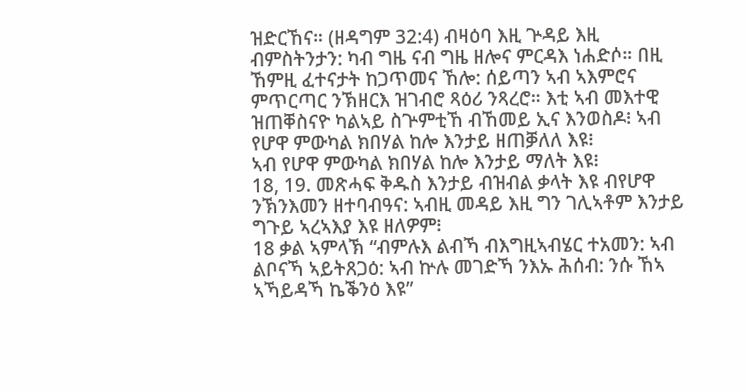ዝድርኸና። (ዘዳግም 32:4) ብዛዕባ እዚ ጕዳይ እዚ ብምስትንታን: ካብ ግዜ ናብ ግዜ ዘሎና ምርዳእ ነሐድሶ። በዚ ኸምዚ ፈተናታት ከጋጥመና ኸሎ: ሰይጣን ኣብ ኣእምሮና ምጥርጣር ንኽዘርእ ዝገብሮ ጻዕሪ ንጻረሮ። እቲ ኣብ መእተዊ ዝጠቐስናዮ ካልኣይ ስጕምቲኸ ብኸመይ ኢና እንወስዶ፧ ኣብ የሆዋ ምውካል ክበሃል ከሎ እንታይ ዘጠቓለለ እዩ፧
ኣብ የሆዋ ምውካል ክበሃል ከሎ እንታይ ማለት እዩ፧
18, 19. መጽሓፍ ቅዱስ እንታይ ብዝብል ቃላት እዩ ብየሆዋ ንኽንእመን ዘተባብዓና: ኣብዚ መዳይ እዚ ግን ገሊኣቶም እንታይ ግጉይ ኣረኣእያ እዩ ዘለዎም፧
18 ቃል ኣምላኽ “ብምሉእ ልብኻ ብእግዚኣብሄር ተአመን: ኣብ ልቦናኻ ኣይትጸጋዕ: ኣብ ኵሉ መገድኻ ንእኡ ሕሰብ: ንሱ ኸኣ ኣኻይዳኻ ኬቕንዕ እዩ”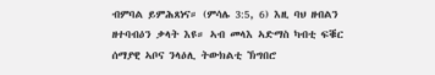ብምባል ይምሕጸነና። (ምሳሌ 3:5, 6) እዚ ባህ ዘብልን ዘተባብዕን ቃላት እዩ። ኣብ መላእ ኣድማስ ካብቲ ፍቑር ሰማያዊ ኣቦና ንላዕሊ ትውክልቲ ኽግበሮ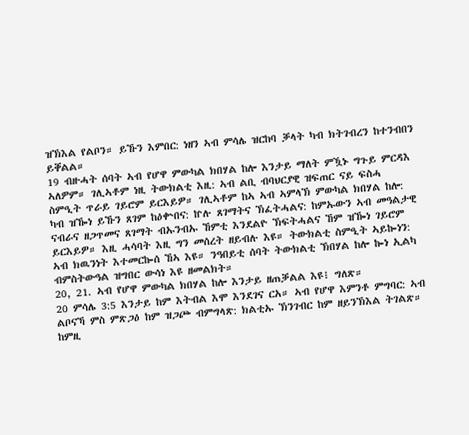ዝኽእል የልቦን። ይኹን እምበር: ነዘን ኣብ ምሳሌ ዝርከባ ቓላት ካብ ክትገብረን ከተንብበን ይቐልል።
19 ብዙሓት ሰባት ኣብ የሆዋ ምውካል ክበሃል ከሎ እንታይ ማለት ምዃኑ ግጉይ ምርዳእ ኣለዎም። ገሊኣቶም ነዚ ትውክልቲ እዚ: ኣብ ልቢ ብባህርያዊ ዝፍጠር ናይ ፍስሓ ስምዒት ጥራይ ገይሮም ይርእይዎ። ገሊኣቶም ከኣ ኣብ ኣምላኽ ምውካል ክበሃል ከሎ: ካብ ዝዀነ ይኹን ጸገም ከዕቍበና: ኵሉ ጸገማትና ኽፈትሓልና: ከምኡውን ኣብ መዓልታዊ ናብራና ዘጋጥመና ጸገማት ብኡንብኡ ኸምቲ እንደልዮ ኽፍትሓልና ኸም ዝዀነ ገይሮም ይርእይዎ። እዚ ሓሳባት እዚ ግን መሰረት ዘይብሉ እዩ። ትውክልቲ ስምዒት ኣይኰነን: ኣብ ክዉንነት እተመርኰሰ ኸኣ እዩ። ንዓበይቲ ሰባት ትውክልቲ ኽበሃል ከሎ ኰነ ኢልካ ብምስትውዓል ዝግበር ውሳነ እዩ ዘመልክት።
20, 21. ኣብ የሆዋ ምውካል ክበሃል ከሎ እንታይ ዘጠቓልል እዩ፧ ግለጽ።
20 ምሳሌ 3:5 እንታይ ከም እትብል እሞ እንደገና ርአ። ኣብ የሆዋ እምንቶ ምግባር: ኣብ ልቦናኻ ምስ ምጽጋዕ ከም ዝጋጮ ብምግላጽ: ክልቲኡ ኽንገብር ከም ዘይንኽእል ትገልጽ። ከምዚ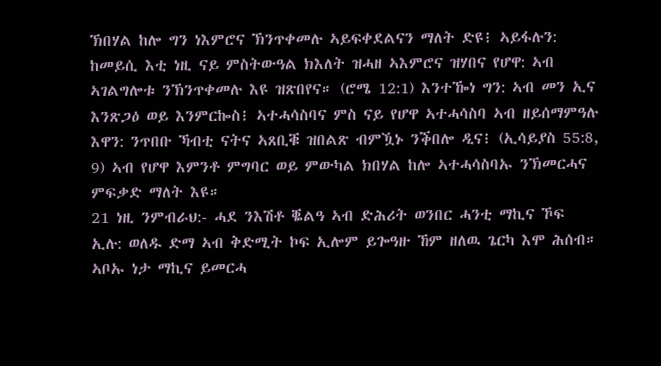ኽበሃል ከሎ ግን ነእምሮና ኽንጥቀመሉ ኣይፍቀደልናን ማለት ድዩ፧ ኣይፋሉን: ከመይሲ እቲ ነዚ ናይ ምስትውዓል ክእለት ዝሓዘ ኣእምሮና ዝሃበና የሆዋ: ኣብ ኣገልግሎቱ ንኽንጥቀመሉ እዩ ዝጽበየና። (ሮሜ 12:1) እንተዀነ ግን: ኣብ መን ኢና እንጽጋዕ ወይ እንምርኰስ፧ ኣተሓሳስባና ምስ ናይ የሆዋ ኣተሓሳስባ ኣብ ዘይሰማምዓሉ እዋን: ንጥበቡ ኻብቲ ናትና ኣጸቢቑ ዝበልጽ ብምዃኑ ንቕበሎ ዲና፧ (ኢሳይያስ 55:8, 9) ኣብ የሆዋ እምንቶ ምግባር ወይ ምውካል ክበሃል ከሎ ኣተሓሳስባኡ ንኽመርሓና ምፍቃድ ማለት እዩ።
21 ነዚ ንምብራህ:- ሓደ ንእሽቶ ቘልዓ ኣብ ድሕሪት ወንበር ሓንቲ ማኪና ኾፍ ኢሉ: ወለዱ ድማ ኣብ ቅድሚት ኮፍ ኢሎም ይጐዓዙ ኸም ዘለዉ ጌርካ እሞ ሕሰብ። ኣቦኡ ነታ ማኪና ይመርሓ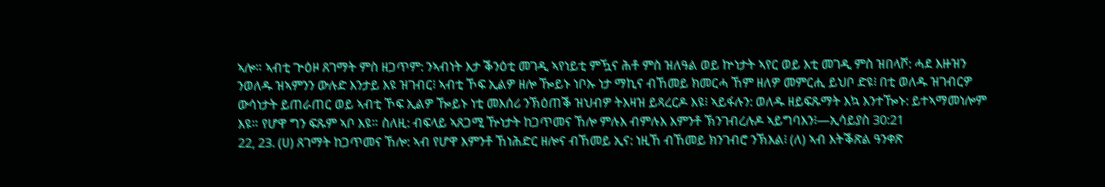ኣሎ። ኣብቲ ጕዕዞ ጸገማት ምስ ዘጋጥም: ንኣብነት እታ ቕንዕቲ መገዲ ኣየነይቲ ምዃና ሕቶ ምስ ዝለዓል ወይ ኵነታት ኣየር ወይ እቲ መገዲ ምስ ዝበላሾ: ሓደ እዙዝን ንወለዱ ዝኣምንን ውሉድ እንታይ እዩ ዝገብር፧ ኣብቲ ኾፍ ኢልዎ ዘሎ ዀይኑ ነቦኡ ነታ ማኪና ብኸመይ ክመርሓ ኸም ዘለዎ መምርሒ ይህቦ ድዩ፧ በቲ ወለዱ ዝገብርዎ ውሳነታት ይጠራጠር ወይ ኣብቲ ኾፍ ኢልዎ ዀይኑ ነቲ መእሰሪ ንኽዕጠቕ ዝህብዎ ትእዛዝ ይጻረርዶ እዩ፧ ኣይፋሉን: ወለዱ ዘይፍጹማት እኳ እንተዀኑ: ይተኣማመነሎም እዩ። የሆዋ ግን ፍጹም ኣቦ እዩ። ስለዚ: ብፍላይ ኣጸጋሚ ዅነታት ከጋጥመና ኸሎ ምሉእ ብምሉእ እምንቶ ኽንገብረሉዶ ኣይግባእን፧—ኢሳይያስ 30:21
22, 23. (ሀ) ጸገማት ከጋጥመና ኸሎ: ኣብ የሆዋ እምንቶ ኸነሕድር ዘሎና ብኸመይ ኢና: ነዚኸ ብኸመይ ክንገብሮ ንኽእል፧ (ለ) ኣብ እትቕጽል ዓንቀጽ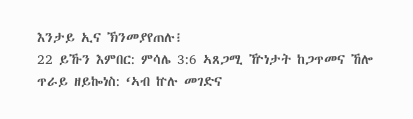እንታይ ኢና ኽንመያየጠሉ፧
22 ይኹን እምበር: ምሳሌ 3:6 ኣጸጋሚ ዅነታት ከጋጥመና ኸሎ ጥራይ ዘይኰነስ: ‘ኣብ ኵሉ መገድና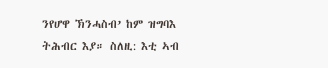ንየሆዋ ኽንሓስብ’ ከም ዝግባእ ትሕብር እያ። ስለዚ: እቲ ኣብ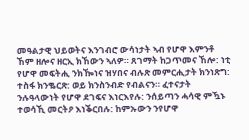መዓልታዊ ህይወትና እንገብሮ ውሳነታት ኣብ የሆዋ እምንቶ ኸም ዘሎና ዘርኢ ክኸውን ኣለዎ። ጸገማት ከጋጥመና ኸሎ: ነቲ የሆዋ መፍትሒ ንክዀነና ዝሃበና ብሉጽ መምርሒታት ክንነጽግ: ተስፋ ክንቈርጽ: ወይ ክንስንብድ የብልናን። ፈተናታት ንሉዓላውነት የሆዋ ደገፍና እነርእየሉ: ንሰይጣን ሓሳዊ ምዃኑ ተወሳኺ መርትዖ እነቕርበሉ: ከምኡውን ንየሆዋ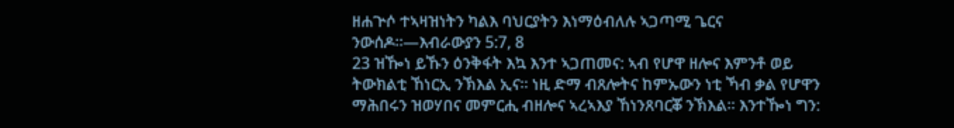ዘሐጕሶ ተኣዛዝነትን ካልእ ባህርያትን እነማዕብለሉ ኣጋጣሚ ጌርና ንውሰዶ።—እብራውያን 5:7, 8
23 ዝዀነ ይኹን ዕንቅፋት እኳ እንተ ኣጋጠመና: ኣብ የሆዋ ዘሎና እምንቶ ወይ ትውክልቲ ኸነርኢ ንኽእል ኢና። ነዚ ድማ ብጸሎትና ከምኡውን ነቲ ኻብ ቃል የሆዋን ማሕበሩን ዝወሃበና መምርሒ ብዘሎና ኣረኣእያ ኸነንጸባርቖ ንኽእል። እንተዀነ ግን: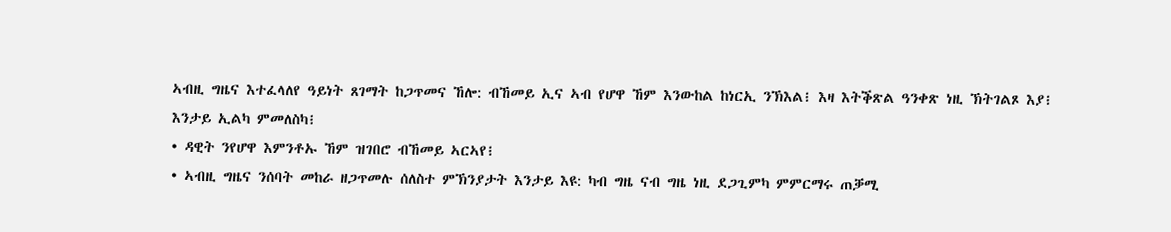ኣብዚ ግዜና እተፈላለየ ዓይነት ጸገማት ከጋጥመና ኸሎ: ብኸመይ ኢና ኣብ የሆዋ ኸም እንውከል ከነርኢ ንኽእል፧ እዛ እትቕጽል ዓንቀጽ ነዚ ኽትገልጾ እያ፧
እንታይ ኢልካ ምመለስካ፧
• ዳዊት ንየሆዋ እምንቶኡ ኸም ዝገበሮ ብኸመይ ኣርኣየ፧
• ኣብዚ ግዜና ንሰባት መከራ ዘጋጥመሉ ሰለስተ ምኽንያታት እንታይ እዩ: ካብ ግዜ ናብ ግዜ ነዚ ደጋጊምካ ምምርማሩ ጠቓሚ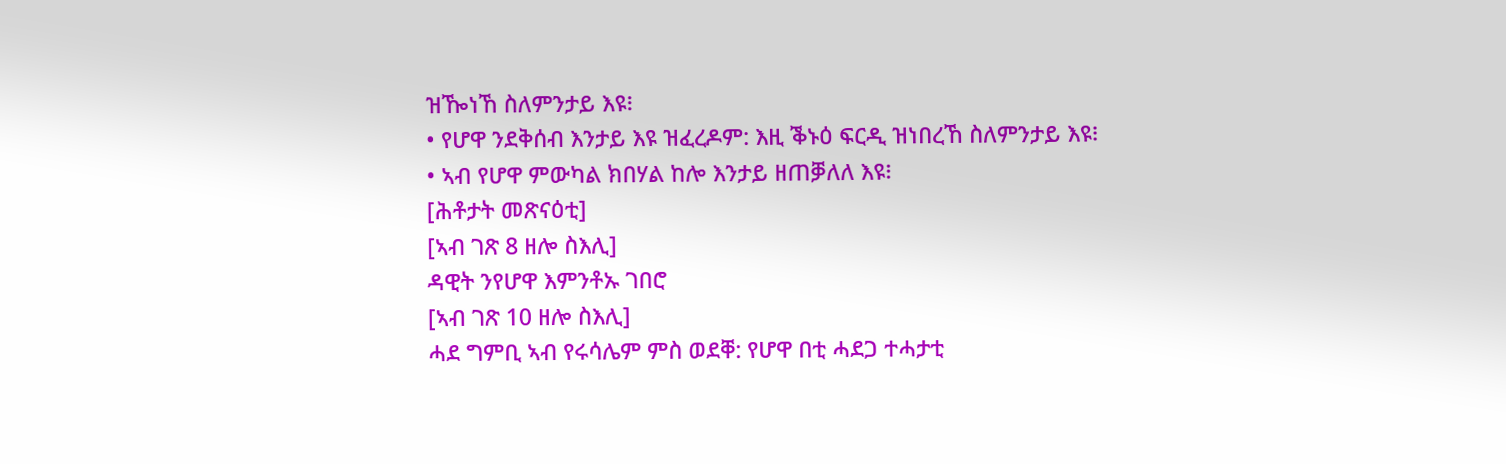ዝዀነኸ ስለምንታይ እዩ፧
• የሆዋ ንደቅሰብ እንታይ እዩ ዝፈረዶም: እዚ ቕኑዕ ፍርዲ ዝነበረኸ ስለምንታይ እዩ፧
• ኣብ የሆዋ ምውካል ክበሃል ከሎ እንታይ ዘጠቓለለ እዩ፧
[ሕቶታት መጽናዕቲ]
[ኣብ ገጽ 8 ዘሎ ስእሊ]
ዳዊት ንየሆዋ እምንቶኡ ገበሮ
[ኣብ ገጽ 10 ዘሎ ስእሊ]
ሓደ ግምቢ ኣብ የሩሳሌም ምስ ወደቐ: የሆዋ በቲ ሓደጋ ተሓታቲ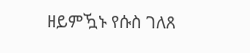ዘይምዃኑ የሱስ ገለጸ